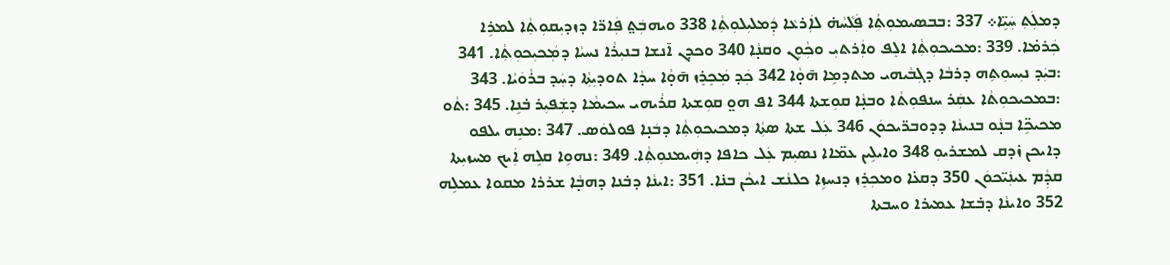ܕܡܠܲܬܼ ܚܲܝܹ̈ܐ܀ 337 :ܒܒܣܝܡܘܼܬܼܵܐ ܦܲܠܵܚܵܗ̇ ܠܐܲܪܥܵܐ ܕܲܡܠܝܼܠܘܼܬܼܵܐ 338 ܘܝܗܒܲܬ̤ ܦܲܐܪ̈ܐ ܕܙܕܝܼܩܘܼܬܼܵܐ ܠܡܪܹܐ ܟܲܪܡ̇ܐ. 339 :ܡܟܝܟܘܼܬܼܵܐ ܐܠܸܦ ܘܐܲܪܬܝܼ ܘܟܼܵܘܸܢ ܘܩܢ̣ܵܐ 340 ܘܟܕܢ ܐ̄ܢܫܐ ܒܢܝܼܪܵܐ ܢܚܝܵܐ ܕܡܲܟܝܼܟܘܼܬܼܵܐ. 341 :ܒܝܲܕ ܢܝܼܚܘܼܬܹܗ ܕܪܒܵܐ ܕܓܼܒܵܝܗܝ ܡܬܕܡܹܐ ܗ̄ܘ̣ܵܐ 342 ܟܲܕ ܡܲܟܸܪܸܙ ܗ̄ܘ̣ܵܐ ܚܕܵܐ ܬܘܕܝܼܬܼܵܐ ܕܚܲܕ ܒܪܵܘܿܝܵܐ. 343 :ܒܡܟܝܟܘܼܬܵܐ ܥܩܲܪ ܚܢܦܘܼܬܵܐ ܘܒܢ̣ܵܐ ܩܘܼܫܬܐ 344 ܐܦ ܗܘ̤ ܩܘܼܫܬܐ ܩܪܵܝܗܝ ܚܟܝܡܵܐ ܕܫܲܦܝܼܪ ܒ̇ܢܹܐ. 345 :ܬܵܘ ܡܟܝܟܹ̈ܐ ܒܢ̣ܵܘ ܒܢܝܢܵܐ ܕܕܘܒܪ̈ܝܟܘܿܢ 346 ܥܲܠ ܫܬܐ ܣܬܼܵܐ ܕܡܟܝܟܘܼܬܼܵܐ ܕܒܿܢ̣ܐ ܦܘܠܘܿܣ. 347 :ܡܢܹܗ ܝܠܦܘ ܕܐܝܟܢ ܙ̇ܕܩ ܠܡܫܪܝܘܼ 348 ܘܐܝܠܹܝܢ ܥܡ̈ܐܐ ܢܣܝܼܡ ܥܲܠ ܟܐܦܐ ܕܗܲܝܡܢܘܼܬܼܵܐ. 349 :ܢܗܘܹܐ ܩܠܹܗ ܐܲܝܟ ܡܚܙܝܼܬܐ ܩܕܼܵܡ ܥܝܢܲܝ̈ܟܘܿܢ 350 ܕܩܥ̇ܐ ܘܡܟܼܪܸܙ ܕܢܚܙܹܐ ܟܠܢܵܫ ܐܝܟܵܢ ܒܢ̇ܐ. 351 :ܐܝܢܵܐ ܕܒ̇ܢܐ ܕܗܒ̣ܵܐ ܫܪܪܐ ܡܩܘܐ ܥܡܠܹܗ 352 ܘܐܝܢܵܐ ܕܒ̇ܫܐ ܥܡܝܪܐ ܘܚܒܬܐ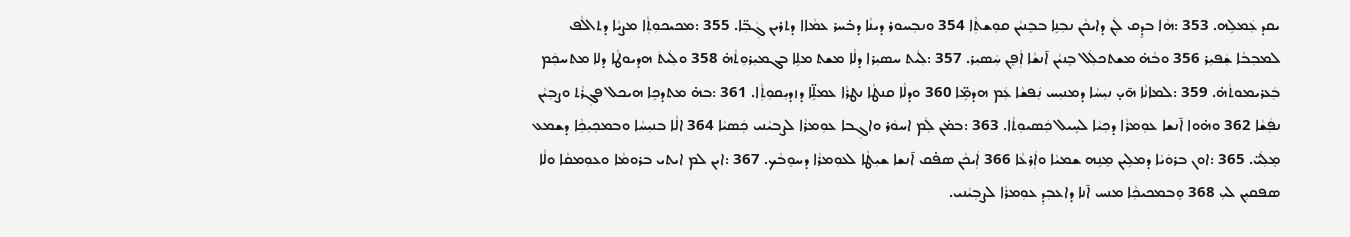ܝܩܕ ܥܲܡܠܹܗ. 353 :ܗܵܐ ܒܕܸܩ ܠܲܢ ܕܐܝܟܵܢ ܢܒܼܢܹܐ ܒܒܸܢܝܵܢ ܩܘܼܫܬܼܵܐ 354 ܘܢܒܼܚܘܪ ܕܝܢܵܐ ܕܒ̇ܚܪ ܥܡܵܐܐ ܕܬܪܝܢ ܓܲܒܼ̈ܐ. 355 :ܡܟܝܟܘܼܬܼܵܐ ܡܨܝܵܐ ܕܬܐܠܵܦ ܠܡܒܼܒܵܐ ܫܲܦܝܼܪ 356 ܘܒܵܗ̇ ܡܫܬܟܠܲܠ ܒܸܢܝܵܢ ܐ̄ܢܫܵܐ ܐܲܦܸܢ ܚܲܣܝܼܪ. 357 :ܠܲܝܬ ܚܣܝܼܪܐ ܕܠܵܐ ܡܫܬ ܡܠܹܐ ܒܓܡܝܼܪܘܼܬܵܗ̇ 358 ܘܠܲܝܬܿ ܗܕܝܘܛܵܐ ܕܠܐ ܡܬܚܟܲܡ ܒܲܥܪܝܡܘܬܵܗ̇. 359 :ܠܡܐܢܵܐ ܗ̄ܝ̣ ܢܝܼܚܵܐ ܕܡܢܝܼܚ ܢܲܦܫܵܐ ܥܲܡ ܗܕܡܹ̈ܐ 360 ܘܕܠܵܐ ܩܢܛܵܐ ܢܛܪܵܐ ܥܡܠܹ̈ܐ ܕܙܕܝܼܩܘܼܬܼܵܐ. 361 :ܒܗ̇ ܡܬܕܟܹܐ ܗܝܟܠ ܦܓܼܪܵܬ ܘܨܒܼܝܵܢ ܢܦܲܫܵܐ 362 ܘܗ̇ܘܐ ܐ̄ܢܫܐ ܥܘܼܡܪܵܐ ܕܟܼܝܵܐ ܠܚܹܝܠ ܟܲܣܝܘܼܬܵܐ. 363 :ܒܡ̇ܢ ܠܲܡ ܐܚܘܿܪ ܘܐܓܼܒܐ ܥܘܼܡܪܵܐ ܠܨܒܝܵܢܝ ܟܲܣܝܵܐ 364 ܐܠܵܐ ܒܢܝܼܚܵܐ ܘܒܡܟܼܝܼܟܼܵܐ ܕܫܡܥ ܡܸܠܲܝ̈. 365 :ܐܘܢ ܒܪܘܿܝܵܐ ܕܡܠܹܝܢ ܡܸܢܹܗ ܫܡܝܵܐ ܘܐܲܪܥܵܐ 366 ܐܲܝܟܵܢ ܣܦ̇ܩ ܐ̄ܢܫܐ ܫܝܼܛܵܐ ܠܥܘܼܡܪܵܐ ܕܚܘܸܒܵܟ. 367 :ܐܝܢ ܠܡ ܐܝܬܝ ܒܪܘܡܵܐ ܘܥܘܼܡܩܵܐ ܘܠܵܐ ܣܦܩܝܼܢ ܠܝܼ 368 ܘܸܒܡܟܝܟܼܵܐ ܡܢܚ ܐ̄ܢܐ ܕܐܥܒܼܕܼ ܥܘܼܡܪܵܐ ܠܨܒܼܝܵܢܝ.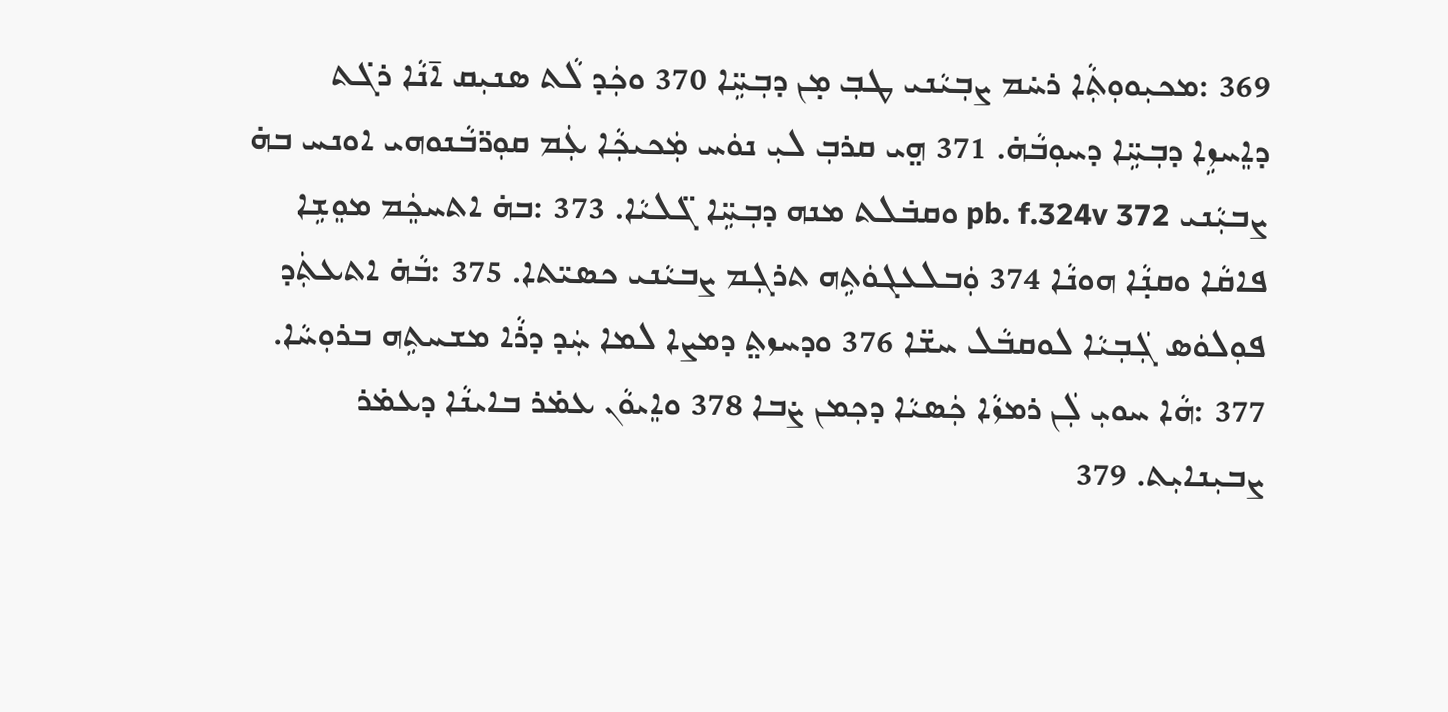369 :ܡܟܝܼܘܘܼܬܼܵܐ ܪܚ̇ܡ ܨܒܼܝܵܢܝ ܛܒܼ ܡ̣ܢ ܕܒܼܚܹ̈ܐ 370 ܘܟܲܕ ܠܵܬ ܣܢܝܼܩ ܐ̄ܢܵܐ ܪܓ̇ܬ ܕܐܸܚܙܹܐ ܕܒܼܚܹ̈ܐ ܕܚܘܼܒܵܗ̇. 371 ܗ̤ܝ ܩܪܒܼ ܠܝܼ ܢܘܿܚ ܡܲܟܝܟܼܵܐ ܥܲܡ ܩܘܼܪ̈ܒܵܢܘܗܝ ܐܘܢܚ ܒܗ̇ ܨܒܝܼܵܢܝ pb. f.324v 372 ܘܩܒ̇ܠܬ ܡܢܗ ܕܒܼܚܹ̈ܐ ܓ̈ܠܝܵܐ. 373 :ܒܗ̇ ܐܬܚܟܸܿܡ ܡܘܸܫܹܐ ܦܐܩܵܐ ܘܩܢ̣ܵܐ ܗܘܢܵܐ 374 ܘܲܒܠܥܓܘܿܬܹܗ ܬܪܓܼܡ ܨܒܝܵܢܝ ܟܣܝ̈ܬܐ. 375 :ܒܵܗ̇ ܐܬܥܬܲܕ ܦܘܼܠܘܿܣ ܓܲܒܼܝܵܐ ܠܘܩܒܵܠ ܚܫ̈ܐ 376 ܘܕܚܙܬ̤ ܕܡܨܐ ܠܡܐ ܚܲܕ ܕܪܵܐ ܡܫܚܬܹܗ ܒܪܘܼܚܵܐ. 377 :ܗܵܐ ܚܘܝܼ ܠܲܢ ܪܡܙܵܐ ܟܲܣܝܵܐ ܕܟܼܡܢ ܨ̇ܒܐ 378 ܘܐܸܝܘܵܢ ܥܡ̇ܪ ܒܐܝܢܵܐ ܕܥܡ̇ܪ ܨܒܝܼܢܐܝܼܬ. 379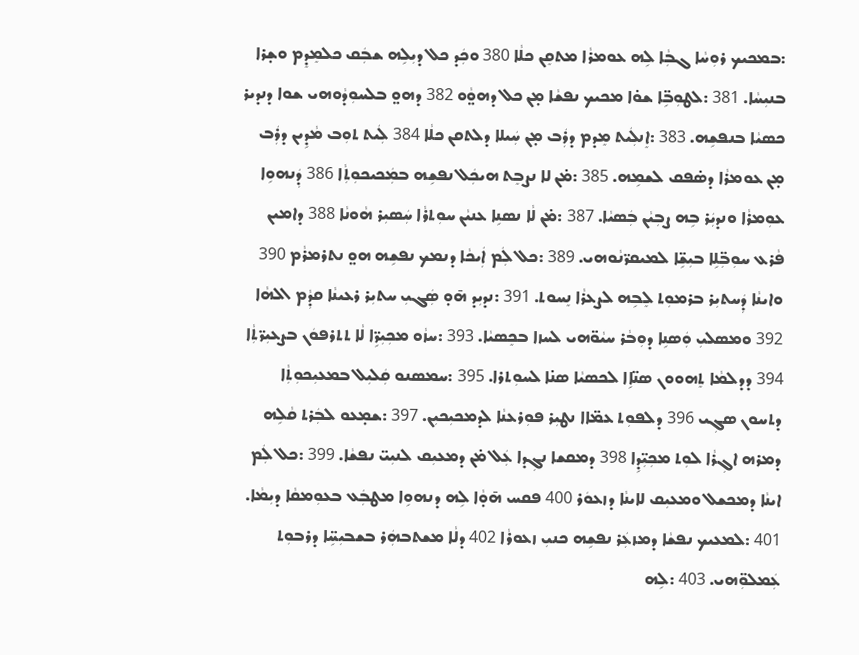:ܒܡܟܝܟ ܪܘܼܚܵܐ ܓܒܼܵܐ ܠܹܗ ܥܘܡܪܵܐ ܡܬܩܸܢ ܟܠܵܐ 380 ܘܟܲܕ ܟܠ ܕܝܼܠܹܗ ܫܒܲܩ ܟܠܡܸܕܸܡ ܘܫ̣ܪܐ ܒܢܝܼܚܵܐ. 381 :ܠܛܘܼܒܹ̈ܐ ܫܘ̇ܐ ܡܟܝܟ ܢܦܫܵܐ ܡ̣ܢ ܟܠ ܕܗܘ̤ܵܘ 382 ܕܗܘ̤ ܒܠܚܘܼܕܵܘܗܝ ܫܘܐ ܕܢܕܝܪ ܟܣܝܵܐ ܒܢܦܫܹܗ. 383 :ܐܸܢܠܲܝܬ ܡܸܕܡ ܕܪܲܒ ܡ̣ܢ ܚܲܝܠܐ ܕܠܬܩܢ ܟܠܵܐ 384 ܠܲܝܬ ܬܘܼܒ ܡܵܕܹܝܢ ܕܪܲܒ ܡ̣ܢ ܥܘܡܪܵܐ ܕܣ̇ܦܩ ܠܫܡܹܗ. 385 :ܡ̇ܢ ܠܐ ܢܨܒܸܬ ܗܝܟܲܠ ܢܦܫܹܗ ܒܡܲܟܝܟܘܼܬܼܵܐ 386 ܕܲܢܗܘܹܐ ܥܘܼܡܪܵܐ ܘܢܕܝܲܪ ܒܹܗ ܨܒܼܝܵܢ ܒܲܣܝܵܐ. 387 :ܡ̇ܢ ܠܵܐ ܢܣܢܹܐ ܥܢܝܵܢ ܚܘܼܬܪܵܐ ܚܲܣܝܼܪ ܗܵܘܢܵܐ 388 ܕܐܡܝܢ ܦܵܪܥ ܚܘܼܒܼ̈ܠܹܐ ܒܝܼܫܹ̈ܐ ܠܡܝܩܪ̈ܢܵܘܗܝ. 389 :ܟܠ ܠܲܡ ܐܲܝܟܵܐ ܕܢܡܟ ܢܦܫܹܗ ܗܘ̤ ܢܬܪܡܪܵܡ 390 ܘܐܝܢܵܐ ܕܲܚܬܝܼܪ ܒܪܡܘܼܬ ܠܸܒܹܗ ܠܨܥܪܵܐ ܢܸܚܘܬ. 391 :ܢܕܝܼܕ ܗ̄ܘ̣ ܣܲܓܝܼ ܚܬܝܼܪ ܪܥܝܢܵܐ ܩܕܼܵܡ ܐܠܗܵܐ 392 ܘܡܣܠܝܼ ܘܲܣܢܹܐ ܕܘܼܒܵܪ ܚܝܵܘ̈ܗܝ ܠܚܙܐ ܒܟܸܣܝܵܐ. 393 :ܚܙܵܘ ܡܟܼܝܼܪܹ̈ܐ ܠܵܐ ܬܬܪܦܘܿܢ ܒܨܥܝܼܪ̈ܬܼܵܐ 394 ܕܕܠܡܵܐ ܬܸܗܘܘܢ ܣܢ̈ܐܹܐ ܠܟܣܝܵܐ ܣܢ̇ܐ ܠܚܘܼܬܪܐ. 395 :ܚܡܣܢܘ ܩܲܠܝܼܠ ܒܡܥܝܼܟܘܼܬܼܵܐ ܕܬܚܘܢ ܣܓܼܝ 396 ܕܠܦܘܼܬ ܥܡ̈ܐܐ ܢܛܝܼܪ ܦܘܼܪܥܢܵܐ ܠܕܡܟܝܼܟܝܼܢ. 397 :ܫܡ̣ܥܘ ܠܒܲܪܬ ܩܵܠܹܗ ܕܡܪܗ ܐܓܼܪܵܐ ܠܘܼܬ ܡܟܼܝܼ̈ܕܹܐ 398 ܕܡܩܫܐ ܢܓܼܕܐ ܥܲܠ ܡ̇ܢ ܕܡܥܝܼܩ ܠܢܝܼܝ̈ ܢܦܫܵܐ. 399 :ܟܠ ܠܲܡ ܐܝܢܵܐ ܕܡܟܫܠ ܘܡܥܝܼܩ ܠܐܝܢܵܐ ܕܙܥܘܿܪ 400 ܦܩܚ ܗ̄ܘ̣ܵܐ ܠܹܗ ܕܢܗܘܹܐ ܡܛܒܲܥ ܒܥܘܼܡܩܵܐ ܕܝܼܡܵܐ. 401 :ܠܡܥܝܟ ܢܦܫܵܐ ܕܡܙܥܲܪ ܢܦܫܹܗ ܟܢܝܼ ܙܥܘܪܵܐ 402 ܕܠܵܐ ܡܫܬܒܗܲܪ ܒܫܒܝܼܚܹ̈ܐ ܕܪܒܘܼܬ ܥܲܡܠܘܼ̈ܗܝ. 403 :ܠܹܗ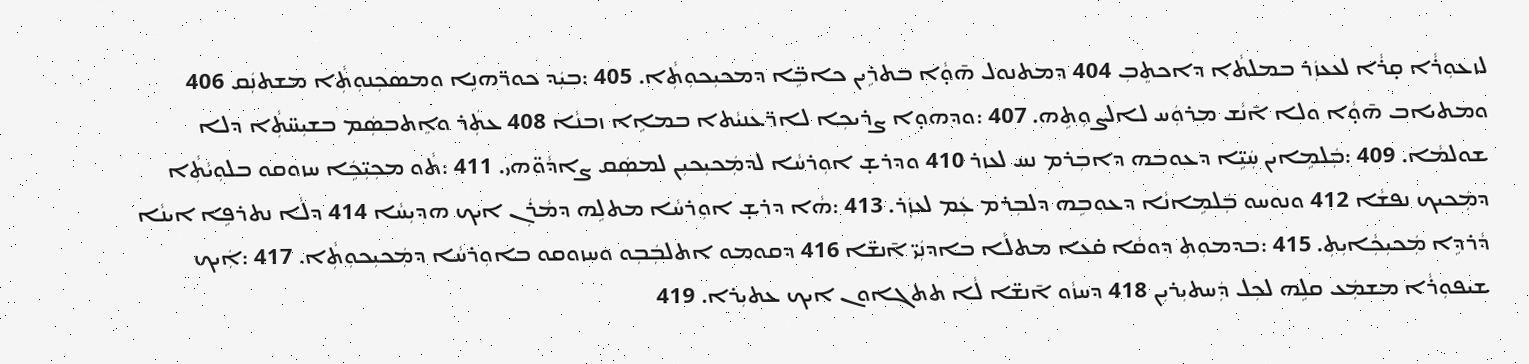ܠܙܥܘܼܪܵܐ ܩ̣ܪܵܐ ܠܥܥܙܲܪ ܒܡܠܬܵܐ ܕܐܟܬܸܒܼ 404 ܕܡܬܢܘܠ ܗ̄ܘ̣ܵܐ ܒܬܪܹܝܢ ܟܐܒܹ̈ܐ ܕܡܟܝܼܟܘܼܬܼܵܐ. 405 :ܒܝܲܕ ܟܘܪ̈ܗܢܹܐ ܘܡܣܟܼܢܘܼܬܼܵܐ ܡܫܬܢܲܩ 406 ܘܡܬܝܐܒ ܗ̄ܘ̣ܵܐ ܘܠܐ ܐ̄ܢܵܫ ܡܪܘܲܚ ܠܐܠܨܘܼܬܹܗ. 407 :ܘܕܗܘ̣ܐ ܨܪܝܟܼܐ ܠܐܪ̈ܥܢܝܵܬܐ ܒܡܐܹܐ ܙܒܢܵܐ 408 ܥܬܲܪ ܘܐܸܬܒܣܲܡ ܒܫܝܼܚ̈ܬܼܵܐ ܕܠܐ ܫܘܠܡܵܐ. 409 :ܒܲܠܡܹܐܝܢ ܚܲܝܹ̈ܐ ܕܥܘܒܗ ܕܐܒܼܪܡ ܢܚ ܠܥܙܪ 410 ܘܕܪܫ̣ ܐܘܼܪܚܵܐ ܠܕܡܲܟܝܼܟܝܼܢ ܠܡܣܲܩ ܨܐܕܵܘ̈ܗܝ. 411 :ܬܵܘ ܡܟܼܝܼ̈ܟܹܿܐ ܚܙܘܩܘ ܒܠܘܼܝܵܬܼܵܐ ܕܡܲܟܝܟ ܢܦܫܵܐ 412 ܘܢܘܚܘ ܒܲܠܡܹܐܢܵܐ ܕܥܘܒܹܗ ܕܠܒܼܪܡ ܥܲܡ ܠܥܙܲܪ. 413 :ܗܵܐ ܕܪܫ̣ ܐܘܼܪܚܵܐ ܡܬܠܹܗ ܕܡܵܪܲܢ ܐܝܟ ܗܕܝܼܚܵܐ 414 ܕܠܵܐ ܢܬܪܦܹܐ ܐܝܢܵܐ ܕܵܪܕܹܐ ܡܲܟܝܼܟܼܵܐܝܼܬܼ. 415 :ܒܕܡܘܼܬܼ ܕܘܩܵܐ ܩ̇ܥܐ ܡܬܠܵܐ ܒܐܕܢܲܝ̈ ܐ̄ܢܫ̈ܐ 416 ܕܩܘܡܘ ܐܬܠܒܲܒܼܘ ܘܚܙܘܩܘ ܒܐܘܼܪܚܵܐ ܕܡܲܟܝܼܟܘܼܬܼܵܐ. 417 :ܐܲܝܟ ܫܝܦܘܼܪܵܐ ܡܫܡܲܥ ܩܠܹܗ ܠܟܼܠ ܕܲܚܬܝܼܪܝܼܢ 418 ܕܚܙܵܘ ܐ̄ܢܫ̈ܐ ܠܵܐ ܬܬܓܐܘܢ ܐܝܟ ܥܬܝܼܪܐ. 419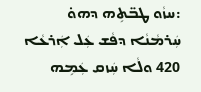:ܚܙܵܘ ܛܒ̈ܬܹܗ ܕܗܘ̇ ܚܲܪܡܵܢܵܐ ܕܦܵܫ ܥܲܠ ܐܲܪܥܵܐ 420 ܘܠܵܐ ܚܲܙܩ ܥܲܡܹܗ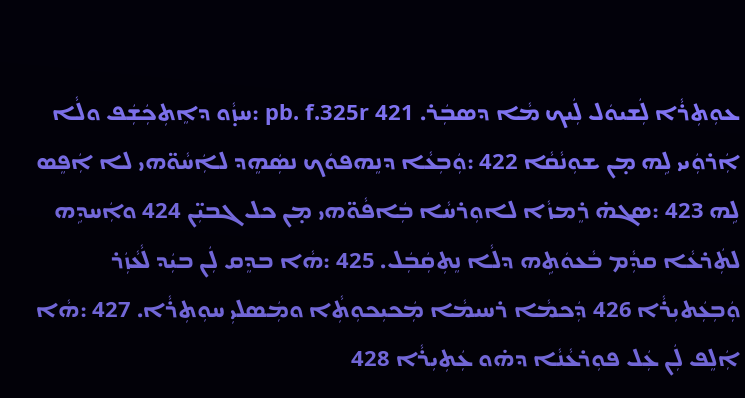ܥܘܼܬܼܪܵܐ ܠܲܫܝܘܿܠ ܠܲܝܟ ܡܵܐ ܕܣܒܲܪ. pb. f.325r 421 :ܚܙ̣ܵܘ ܕܐܸܬܼܟܲܫܲܦ ܘܠܵܐ ܐܲܪܘܲܝܝ ܠܹܗ ܡ̣ܢ ܫܘܼܢܵܩܵܐ 422 :ܘܲܒܼܥܵܐ ܕܢܸܗܦܘܿܟ ܢܣܲܗܸܕ ܠܐܲܚܵܘ̈ܗܝ ܠܐ ܐܲܦܸܣ ܠܹܗ 423 :ܣܓܗ̇ ܪܸܡܙܵܐ ܠܐܘܼܪܚܵܐ ܒܲܐܦܵܘ̈ܗܝ ܡ̣ܢ ܟܠ ܓܒܝܼ̈ܢ 424 ܘܐܲܚܕܹܗ ܠܬܲܪܥܵܐ ܩܕܼܵܡ ܒܵܥܘܿܬܹܗ ܕܠܵܐ ܢܸܬܼܩܲܒܲܠ. 425 :ܗܵܐ ܒܕܸܩ ܠܲܢ ܒܝܲܕ ܠܵܥܵܙܲܪ ܘܲܒܼܥܲܬܝܼܪܵܐ 426 ܕܲܟܡܵܐ ܪܚܝܡܵܐ ܡܲܟܝܼܟܘܼܬܼܵܐ ܘܡܲܣܠܝܼ ܚܘܼܬܼܪܵܐ. 427 :ܗܵܐ ܐܲܠܸܦ ܠܲܢ ܥܲܠ ܦܘܼܪܥܵܢܵܐ ܕܗ̇ܘ ܥܲܬܼܝܼܪܵܐ 428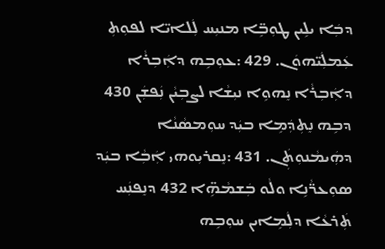ܕܒܲܐ ܝܠܹܝܢ ܛܘܼܒܹ̈ܐ ܡܢܝܼܚ ܠܲܠܐܝ̈ܐ ܠܦܘܼܬܼ ܥܲܡܠܲܝ̈ܗܘܿܢ. 429 :ܥܘܼܒܹܗ ܕܐܲܒܼܪܵܐ ܕܐܲܒܼܪܵܐ ܢܸܗܘܹܐ ܢܝܼܫܵܐ ܠܨܒܼܝܵܢ ܢܲܦܫܲܢ 430 ܕܒܹܗ ܢܸܬܼܕܲܡܹܐ ܒܝܲܕ ܚܘܼܡܣܵܢܵܐ ܕܗܲܝܡܵܢܘܼܬܲܢ. 431 :ܢܸܩܪܝܼܘܗܝ ܐܲܒܼܵܐ ܒܝܲܕ ܣܘܼܥܪ̈ܵܢܹܐ ܘܠܵܘ ܒܲܫܡܵܗܹ̈ܐ 432 ܕܢܸܦܢܲܚ ܬܲܪܥܵܐ ܕܠܲܡܹܐܝܢ ܚܘܼܒܹܗ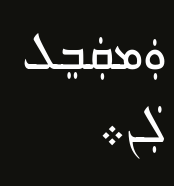ܘܲܡܩܲܒܸܠ ܠܲܢ܀